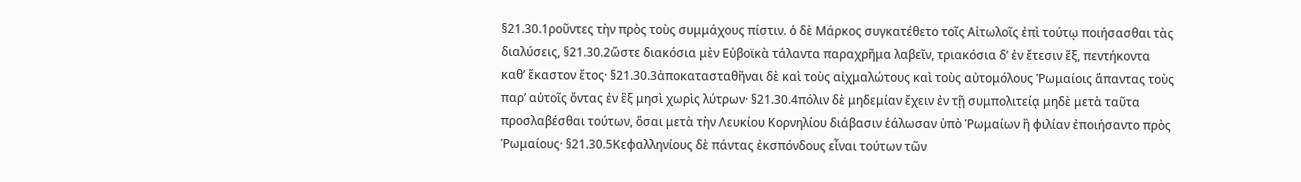§21.30.1ροῦντες τὴν πρὸς τοὺς συμμάχους πίστιν. ὁ δὲ Μάρκος συγκατέθετο τοῖς Αἰτωλοῖς ἐπὶ τούτῳ ποιήσασθαι τὰς διαλύσεις, §21.30.2ὥστε διακόσια μὲν Εὐβοϊκὰ τάλαντα παραχρῆμα λαβεῖν, τριακόσια δʼ ἐν ἔτεσιν ἕξ, πεντήκοντα καθʼ ἕκαστον ἔτος· §21.30.3ἀποκατασταθῆναι δὲ καὶ τοὺς αἰχμαλώτους καὶ τοὺς αὐτομόλους Ῥωμαίοις ἅπαντας τοὺς παρʼ αὐτοῖς ὄντας ἐν ἓξ μησὶ χωρὶς λύτρων· §21.30.4πόλιν δὲ μηδεμίαν ἔχειν ἐν τῇ συμπολιτείᾳ μηδὲ μετὰ ταῦτα προσλαβέσθαι τούτων, ὅσαι μετὰ τὴν Λευκίου Κορνηλίου διάβασιν ἑάλωσαν ὑπὸ Ῥωμαίων ἢ φιλίαν ἐποιήσαντο πρὸς Ῥωμαίους· §21.30.5Κεφαλληνίους δὲ πάντας ἐκσπόνδους εἶναι τούτων τῶν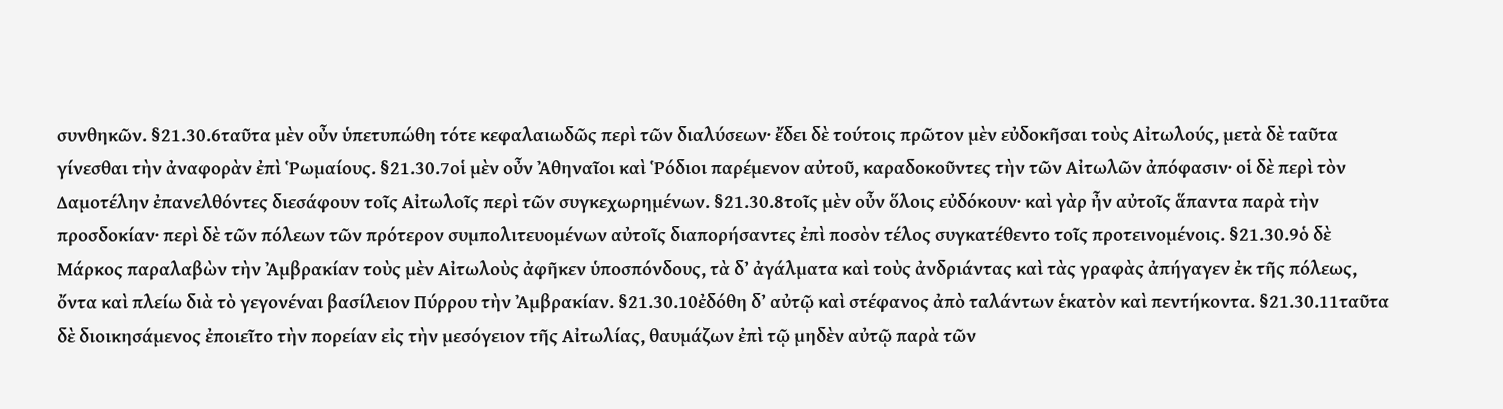συνθηκῶν. §21.30.6ταῦτα μὲν οὖν ὑπετυπώθη τότε κεφαλαιωδῶς περὶ τῶν διαλύσεων· ἔδει δὲ τούτοις πρῶτον μὲν εὐδοκῆσαι τοὺς Αἰτωλούς, μετὰ δὲ ταῦτα γίνεσθαι τὴν ἀναφορὰν ἐπὶ Ῥωμαίους. §21.30.7οἱ μὲν οὖν Ἀθηναῖοι καὶ Ῥόδιοι παρέμενον αὐτοῦ, καραδοκοῦντες τὴν τῶν Αἰτωλῶν ἀπόφασιν· οἱ δὲ περὶ τὸν Δαμοτέλην ἐπανελθόντες διεσάφουν τοῖς Αἰτωλοῖς περὶ τῶν συγκεχωρημένων. §21.30.8τοῖς μὲν οὖν ὅλοις εὐδόκουν· καὶ γὰρ ἦν αὐτοῖς ἅπαντα παρὰ τὴν προσδοκίαν· περὶ δὲ τῶν πόλεων τῶν πρότερον συμπολιτευομένων αὐτοῖς διαπορήσαντες ἐπὶ ποσὸν τέλος συγκατέθεντο τοῖς προτεινομένοις. §21.30.9ὁ δὲ Μάρκος παραλαβὼν τὴν Ἀμβρακίαν τοὺς μὲν Αἰτωλοὺς ἀφῆκεν ὑποσπόνδους, τὰ δʼ ἀγάλματα καὶ τοὺς ἀνδριάντας καὶ τὰς γραφὰς ἀπήγαγεν ἐκ τῆς πόλεως, ὄντα καὶ πλείω διὰ τὸ γεγονέναι βασίλειον Πύρρου τὴν Ἀμβρακίαν. §21.30.10ἐδόθη δʼ αὐτῷ καὶ στέφανος ἀπὸ ταλάντων ἑκατὸν καὶ πεντήκοντα. §21.30.11ταῦτα δὲ διοικησάμενος ἐποιεῖτο τὴν πορείαν εἰς τὴν μεσόγειον τῆς Αἰτωλίας, θαυμάζων ἐπὶ τῷ μηδὲν αὐτῷ παρὰ τῶν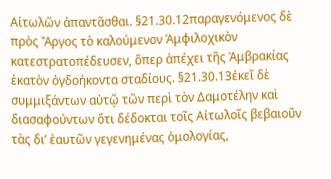Αἰτωλῶν ἀπαντᾶσθαι. §21.30.12παραγενόμενος δὲ πρὸς Ἄργος τὸ καλούμενον Ἀμφιλοχικὸν κατεστρατοπέδευσεν, ὅπερ ἀπέχει τῆς Ἀμβρακίας ἑκατὸν ὀγδοήκοντα σταδίους. §21.30.13ἐκεῖ δὲ συμμιξάντων αὐτῷ τῶν περὶ τὸν Δαμοτέλην καὶ διασαφούντων ὅτι δέδοκται τοῖς Αἰτωλοῖς βεβαιοῦν τὰς διʼ ἑαυτῶν γεγενημένας ὁμολογίας,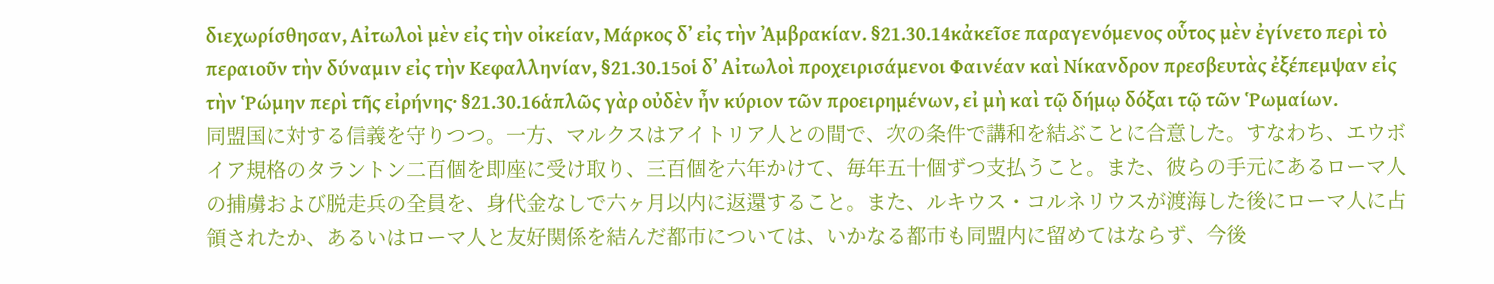διεχωρίσθησαν, Αἰτωλοὶ μὲν εἰς τὴν οἰκείαν, Μάρκος δʼ εἰς τὴν Ἀμβρακίαν. §21.30.14κἀκεῖσε παραγενόμενος οὗτος μὲν ἐγίνετο περὶ τὸ περαιοῦν τὴν δύναμιν εἰς τὴν Κεφαλληνίαν, §21.30.15οἱ δʼ Αἰτωλοὶ προχειρισάμενοι Φαινέαν καὶ Νίκανδρον πρεσβευτὰς ἐξέπεμψαν εἰς τὴν Ῥώμην περὶ τῆς εἰρήνης· §21.30.16ἁπλῶς γὰρ οὐδὲν ἦν κύριον τῶν προειρημένων, εἰ μὴ καὶ τῷ δήμῳ δόξαι τῷ τῶν Ῥωμαίων.
同盟国に対する信義を守りつつ。一方、マルクスはアイトリア人との間で、次の条件で講和を結ぶことに合意した。すなわち、エウボイア規格のタラントン二百個を即座に受け取り、三百個を六年かけて、毎年五十個ずつ支払うこと。また、彼らの手元にあるローマ人の捕虜および脱走兵の全員を、身代金なしで六ヶ月以内に返還すること。また、ルキウス・コルネリウスが渡海した後にローマ人に占領されたか、あるいはローマ人と友好関係を結んだ都市については、いかなる都市も同盟内に留めてはならず、今後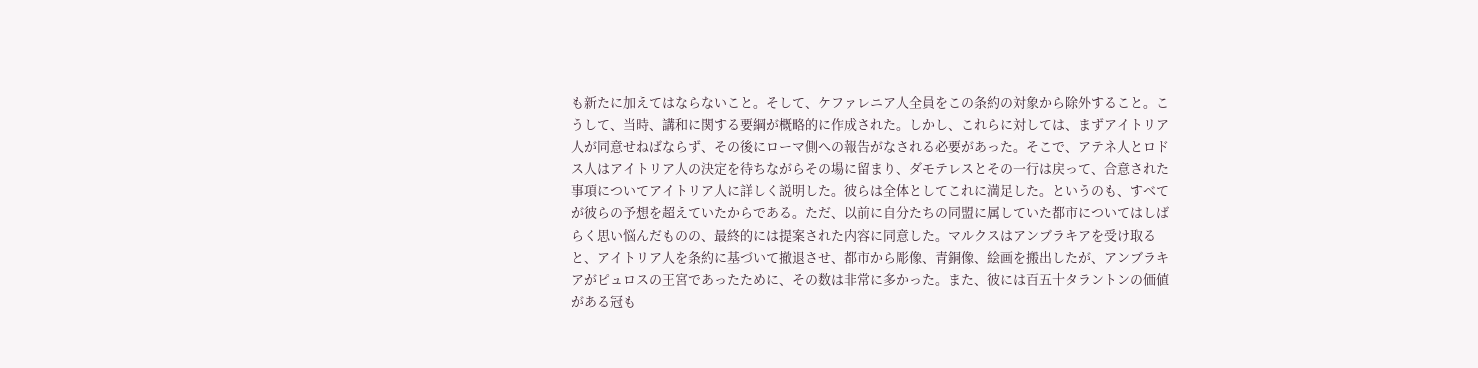も新たに加えてはならないこと。そして、ケファレニア人全員をこの条約の対象から除外すること。こうして、当時、講和に関する要綱が概略的に作成された。しかし、これらに対しては、まずアイトリア人が同意せねばならず、その後にローマ側への報告がなされる必要があった。そこで、アテネ人とロドス人はアイトリア人の決定を待ちながらその場に留まり、ダモテレスとその一行は戻って、合意された事項についてアイトリア人に詳しく説明した。彼らは全体としてこれに満足した。というのも、すべてが彼らの予想を超えていたからである。ただ、以前に自分たちの同盟に属していた都市についてはしばらく思い悩んだものの、最終的には提案された内容に同意した。マルクスはアンブラキアを受け取ると、アイトリア人を条約に基づいて撤退させ、都市から彫像、青銅像、絵画を搬出したが、アンブラキアがピュロスの王宮であったために、その数は非常に多かった。また、彼には百五十タラントンの価値がある冠も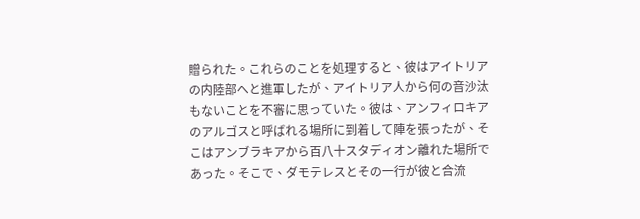贈られた。これらのことを処理すると、彼はアイトリアの内陸部へと進軍したが、アイトリア人から何の音沙汰もないことを不審に思っていた。彼は、アンフィロキアのアルゴスと呼ばれる場所に到着して陣を張ったが、そこはアンブラキアから百八十スタディオン離れた場所であった。そこで、ダモテレスとその一行が彼と合流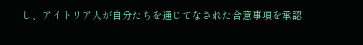し、アイトリア人が自分たちを通じてなされた合意事項を承認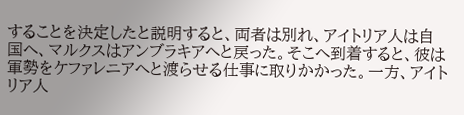することを決定したと説明すると、両者は別れ、アイトリア人は自国へ、マルクスはアンブラキアへと戻った。そこへ到着すると、彼は軍勢をケファレニアへと渡らせる仕事に取りかかった。一方、アイトリア人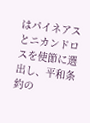はパイネアスとニカンドロスを使節に選出し、平和条約の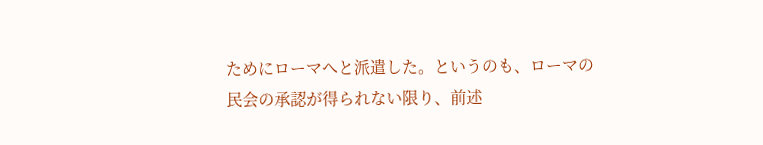ためにローマへと派遣した。というのも、ローマの民会の承認が得られない限り、前述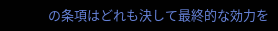の条項はどれも決して最終的な効力を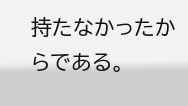持たなかったからである。